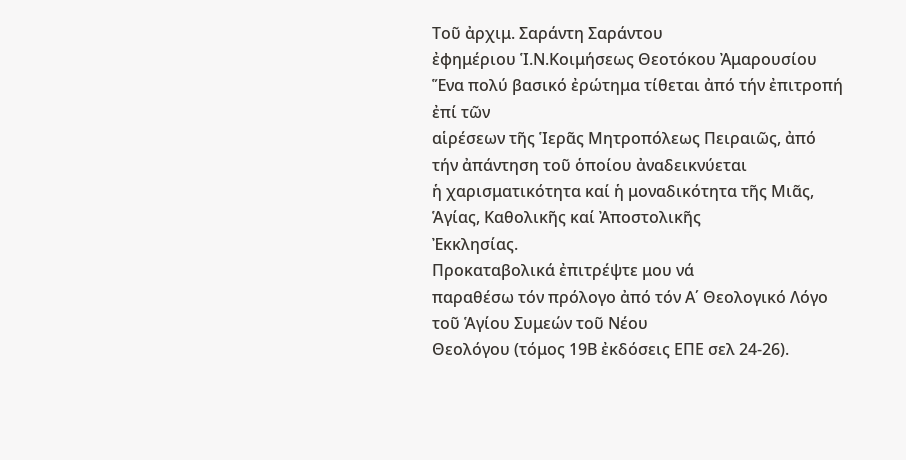Τοῦ ἀρχιμ. Σαράντη Σαράντου
ἐφημέριου Ἱ.Ν.Κοιμήσεως Θεοτόκου Ἀμαρουσίου
Ἕνα πολύ βασικό ἐρώτημα τίθεται ἀπό τήν ἐπιτροπή ἐπί τῶν
αἱρέσεων τῆς Ἱερᾶς Μητροπόλεως Πειραιῶς, ἀπό τήν ἀπάντηση τοῦ ὁποίου ἀναδεικνύεται
ἡ χαρισματικότητα καί ἡ μοναδικότητα τῆς Μιᾶς, Ἁγίας, Καθολικῆς καί Ἀποστολικῆς
Ἐκκλησίας.
Προκαταβολικά ἐπιτρέψτε μου νά
παραθέσω τόν πρόλογο ἀπό τόν Α΄ Θεολογικό Λόγο τοῦ Ἁγίου Συμεών τοῦ Νέου
Θεολόγου (τόμος 19Β ἐκδόσεις ΕΠΕ σελ 24-26).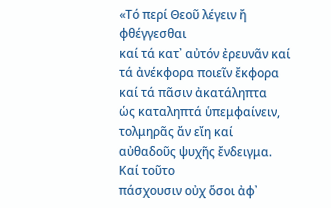«Τό περί Θεοῦ λέγειν ἤ φθέγγεσθαι
καί τά κατ᾿ αὐτόν ἐρευνᾶν καί τά ἀνέκφορα ποιεῖν ἔκφορα καί τά πᾶσιν ἀκατάληπτα
ὡς καταληπτά ὑπεμφαίνειν, τολμηρᾶς ἄν εἴη καί αὐθαδοῦς ψυχῆς ἔνδειγμα. Καί τοῦτο
πάσχουσιν οὐχ ὅσοι ἀφ᾿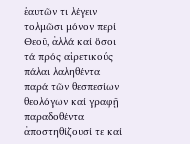ἑαυτῶν τι λέγειν τολμῶσι μόνον περί Θεοῦ, ἀλλά καί ὅσοι
τά πρός αἱρετικούς πάλαι λαληθέντα παρά τῶν θεσπεσίων θεολόγων καί γραφῇ παραδοθέντα
ἀποστηθίζουσί τε καί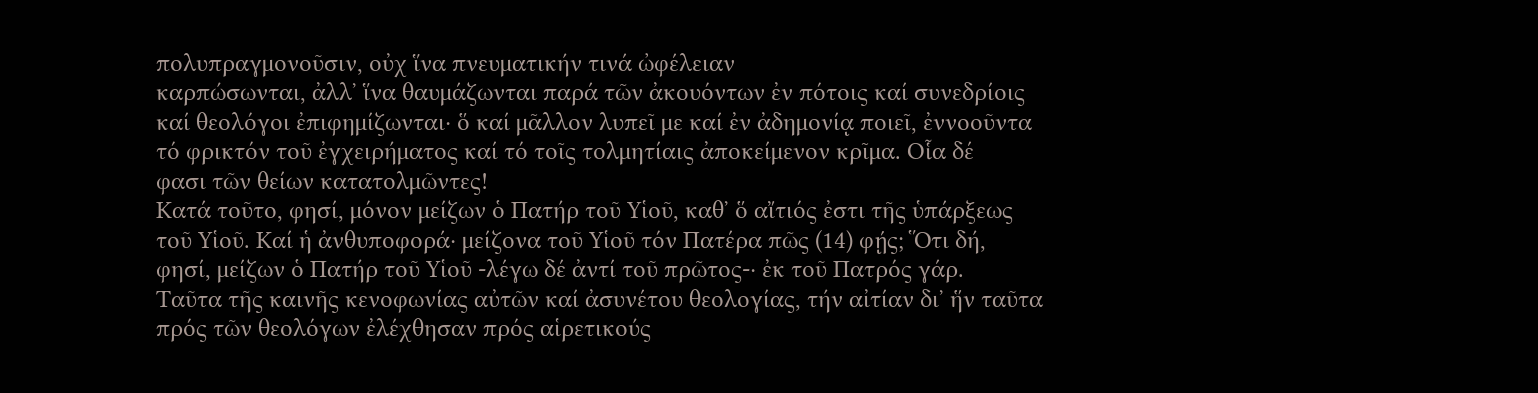πολυπραγμονοῦσιν, οὐχ ἵνα πνευματικήν τινά ὠφέλειαν
καρπώσωνται, ἀλλ᾿ ἵνα θαυμάζωνται παρά τῶν ἀκουόντων ἐν πότοις καί συνεδρίοις
καί θεολόγοι ἐπιφημίζωνται· ὅ καί μᾶλλον λυπεῖ με καί ἐν ἀδημονίᾳ ποιεῖ, ἐννοοῦντα
τό φρικτόν τοῦ ἐγχειρήματος καί τό τοῖς τολμητίαις ἀποκείμενον κρῖμα. Οἷα δέ
φασι τῶν θείων κατατολμῶντες!
Κατά τοῦτο, φησί, μόνον μείζων ὁ Πατήρ τοῦ Υἱοῦ, καθ᾿ ὅ αἴτιός ἐστι τῆς ὑπάρξεως
τοῦ Υἱοῦ. Καί ἡ ἀνθυποφορά· μείζονα τοῦ Υἱοῦ τόν Πατέρα πῶς (14) φῄς; Ὅτι δή,
φησί, μείζων ὁ Πατήρ τοῦ Υἱοῦ -λέγω δέ ἀντί τοῦ πρῶτος-· ἐκ τοῦ Πατρός γάρ.
Ταῦτα τῆς καινῆς κενοφωνίας αὐτῶν καί ἀσυνέτου θεολογίας, τήν αἰτίαν δι᾿ ἥν ταῦτα
πρός τῶν θεολόγων ἐλέχθησαν πρός αἱρετικούς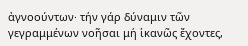ἀγνοούντων· τήν γάρ δύναμιν τῶν
γεγραμμένων νοῆσαι μή ἱκανῶς ἔχοντες,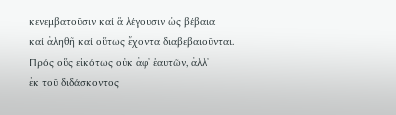κενεμβατοῦσιν καί ἅ λέγουσιν ὡς βέβαια
καί ἀληθῆ καί οὕτως ἔχοντα διαβεβαιοῦνται. Πρός οὕς εἰκότως οὐκ ἀφ᾿ ἑαυτῶν, ἀλλ᾿
ἐκ τοῦ διδάσκοντος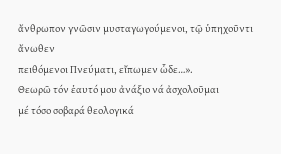ἄνθρωπον γνῶσιν μυσταγωγούμενοι, τῷ ὑπηχοῦντι ἄνωθεν
πειθόμενοι Πνεύματι, εἴπωμεν ὧδε…».
Θεωρῶ τόν ἑαυτό μου ἀνάξιο νά ἀσχολοῦμαι
μέ τόσο σοβαρά θεολογικά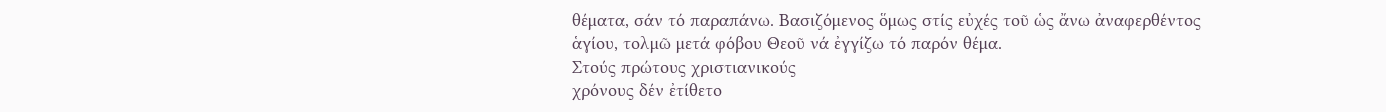θέματα, σάν τό παραπάνω. Βασιζόμενος ὅμως στίς εὐχές τοῦ ὡς ἄνω ἀναφερθέντος
ἁγίου, τολμῶ μετά φόβου Θεοῦ νά ἐγγίζω τό παρόν θέμα.
Στούς πρώτους χριστιανικούς
χρόνους δέν ἐτίθετο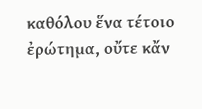καθόλου ἕνα τέτοιο ἐρώτημα, οὔτε κἄν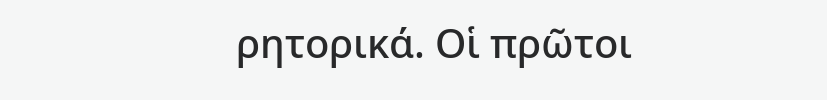ρητορικά. Οἱ πρῶτοι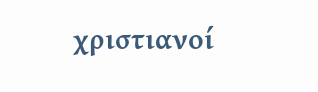χριστιανοί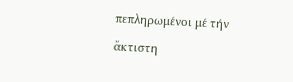πεπληρωμένοι μέ τήν ἄκτιστη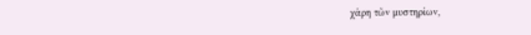χάρη τῶν μυστηρίων,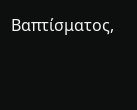Βαπτίσματος,